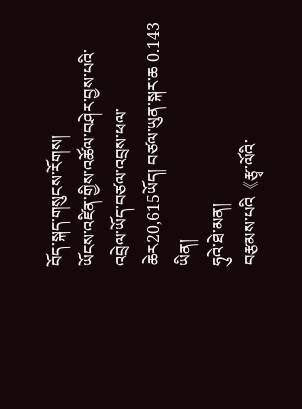བོད་སྐད་གསུངས་རོགས།
ཡོངས་འཛིན་གྱིས་འཚོལ་བཤེར་བྱས་པའི་འབྲེལ་ཡོད་བཙལ་འབྲས་ཕལ་ཆེར20,615ཡོད། བཙལ་ཡུན་སྐར་ཆ 0.143
ཡིན།
ཧུའེ་ཐེ་མན།
བརྩམས་པའི《རྩྭ་ལོའི་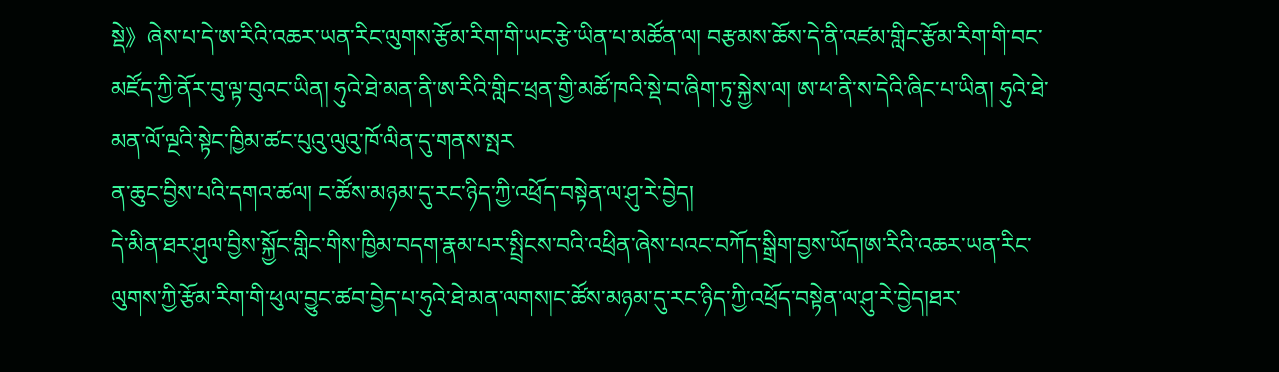སྡེ》ཞེས་པ་དེ་ཨ་རིའི་འཆར་ཡན་རིང་ལུགས་རྩོམ་རིག་གི་ཡང་རྩེ་ཡིན་པ་མཚོན་ལ། བརྩམས་ཆོས་དེ་ནི་འཛམ་གླིང་རྩོམ་རིག་གི་བང་མཛོད་ཀྱི་ནོར་བུ་ལྟ་བུའང་ཡིན། ཧུའེ་ཐེ་མན་ནི་ཨ་རིའི་གླིང་ཕྲན་གྱི་མཚོ་ཁའི་སྡེ་བ་ཞིག་ཏུ་སྐྱེས་ལ། ཨ་ཕ་ནི་ས་དེའི་ཞིང་པ་ཡིན། ཧུའེ་ཐེ་མན་ལོ་ལྔའི་སྟེང་ཁྱིམ་ཚང་པུའུ་ལུའུ་ཁོ་ལིན་དུ་གནས་སྤར
ན་ཆུང་བྱིས་པའི་དགའ་ཚལ། ང་ཚོས་མཉམ་དུ་རང་ཉིད་ཀྱི་འཕྲོད་བསྟེན་ལ་ཤུ་རེ་བྱེད།
དེ་མིན་ཐར་ཤུལ་བྱིས་སྐྱོང་གླིང་གིས་ཁྱིམ་བདག་རྣམ་པར་སྤྲིངས་བའི་འཕྲིན་ཞེས་པའང་བཀོད་སྒྲིག་བྱས་ཡོད།ཨ་རིའི་འཆར་ཡན་རིང་ལུགས་ཀྱི་རྩོམ་རིག་གི་ཕུལ་བྱུང་ཚབ་བྱེད་པ་ཧུའེ་ཐེ་མན་ལགས།ང་ཚོས་མཉམ་དུ་རང་ཉིད་ཀྱི་འཕྲོད་བསྟེན་ལ་ཤུ་རེ་བྱེད།ཐར་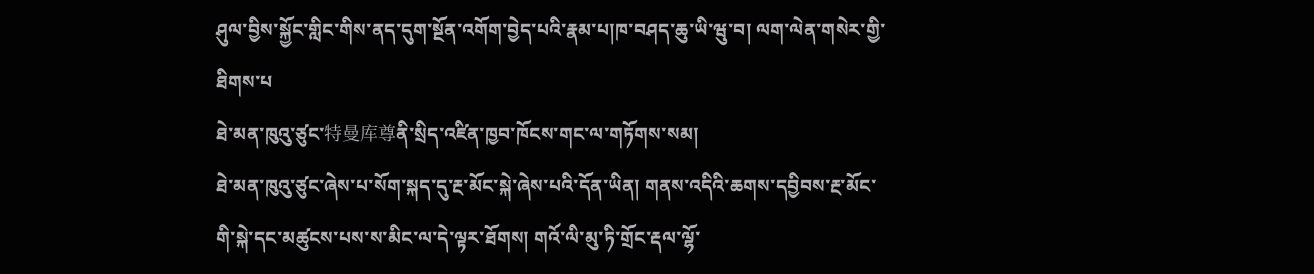ཤུལ་བྱིས་སྐྱོང་གླིང་གིས་ནད་དུག་སྔོན་འགོག་བྱེད་པའི་རྣམ་པ།ཁ་བཤད་ཆུ་ཡི་ཝུ་བ། ལག་ལེན་གསེར་གྱི་ཐིགས་པ
ཐེ་མན་ཁུའུ་ཙུང་特曼库尊ནི་སྲིད་འཛིན་ཁྱབ་ཁོངས་གང་ལ་གཏོགས་སམ།
ཐེ་མན་ཁུའུ་ཙུང་ཞེས་པ་སོག་སྐད་དུ་རྔ་མོང་སྐེ་ཞེས་པའི་དོན་ཡིན། གནས་འདིའི་ཆགས་དབྱིབས་རྔ་མོང་གི་སྐེ་དང་མཚུངས་པས་ས་མིང་ལ་དེ་ལྟར་ཐོགས། གའོ་ལི་མུ་ཏི་གྲོང་རྡལ་ལྷོ་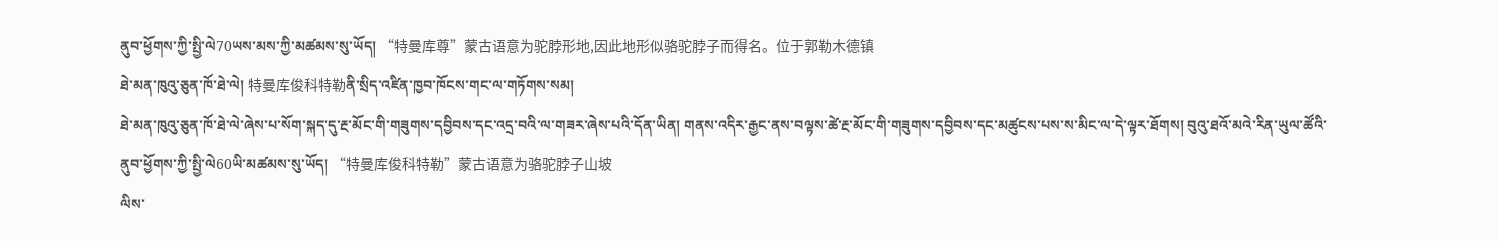ནུབ་ཕྱོགས་ཀྱི་སྤྱི་ལེ70ཡས་མས་ཀྱི་མཚམས་སུ་ཡོད། “特曼库尊”蒙古语意为驼脖形地,因此地形似骆驼脖子而得名。位于郭勒木德镇
ཐེ་མན་ཁུའུ་ཅུན་ཁོ་ཐེ་ལེ། 特曼库俊科特勒ནི་སྲིད་འཛིན་ཁྱབ་ཁོངས་གང་ལ་གཏོགས་སམ།
ཐེ་མན་ཁུའུ་ཅུན་ཁོ་ཐེ་ལེ་ཞེས་པ་སོག་སྐད་དུ་རྔ་མོང་གི་གཟུགས་དབྱིབས་དང་འདྲ་བའི་ལ་གཟར་ཞེས་པའི་དོན་ཡིན། གནས་འདིར་རྒྱང་ནས་བལྟས་ཚེ་རྔ་མོང་གི་གཟུགས་དབྱིབས་དང་མཚུངས་པས་ས་མིང་ལ་དེ་ལྟར་ཐོགས། བུའུ་ཐའོ་མའེ་རིན་ཡུལ་ཚོའི་ནུབ་ཕྱོགས་ཀྱི་སྤྱི་ལེ60ཡི་མཚམས་སུ་ཡོད། “特曼库俊科特勒”蒙古语意为骆驼脖子山坡
ལིས་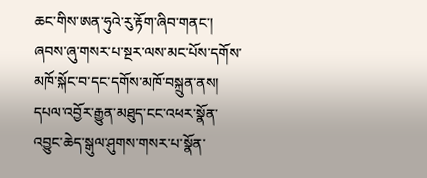ཆང་གིས་ཨན་ཧུའེ་རུ་རྟོག་ཞིབ་གནང་།
ཞབས་ཞུ་གསར་པ་སྔར་ལས་མང་པོས་དགོས་མཁོ་སྐོང་བ་དང་དགོས་མཁོ་བསྐྲུན་ནས། དཔལ་འབྱོར་རྒྱུན་མཐུད་ངང་འཕར་སྣོན་འབྱུང་ཆེད་སྒུལ་ཤུགས་གསར་པ་སྣོན་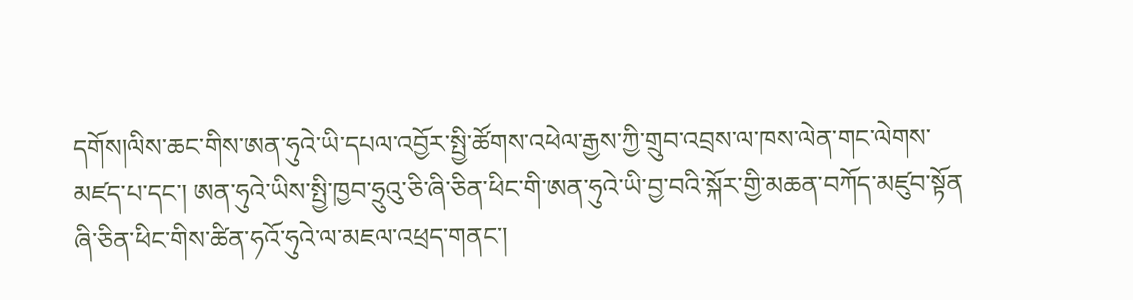དགོས།ལིས་ཆང་གིས་ཨན་ཧུའེ་ཡི་དཔལ་འབྱོར་སྤྱི་ཚོགས་འཕེལ་རྒྱས་ཀྱི་གྲུབ་འབྲས་ལ་ཁས་ལེན་གང་ལེགས་མཛད་པ་དང་། ཨན་ཧུའེ་ཡིས་སྤྱི་ཁྱབ་ཧྲུའུ་ཅི་ཞི་ཅིན་ཕིང་གི་ཨན་ཧུའེ་ཡི་བྱ་བའི་སྐོར་གྱི་མཆན་བཀོད་མཛུབ་སྟོན
ཞི་ཅིན་ཕིང་གིས་ཚིན་ཧའོ་ཧུའེ་ལ་མཇལ་འཕྲད་གནང་།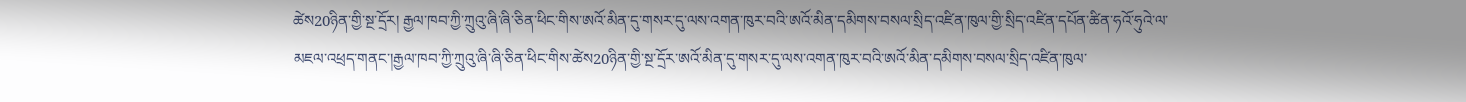ཚེས20ཉིན་གྱི་སྔ་དྲོར། རྒྱལ་ཁབ་ཀྱི་ཀྲུའུ་ཞི་ཞི་ཅིན་ཕིང་གིས་ཨའོ་མིན་དུ་གསར་དུ་ལས་འགན་ཁུར་བའི་ཨའོ་མིན་དམིགས་བསལ་སྲིད་འཛིན་ཁུལ་གྱི་སྲིད་འཛིན་དཔོན་ཚིན་ཧའོ་ཧུའེ་ལ་མཇལ་འཕྲད་གནང་།རྒྱལ་ཁབ་ཀྱི་ཀྲུའུ་ཞི་ཞི་ཅིན་ཕིང་གིས་ཚེས20ཉིན་གྱི་སྔ་དྲོར་ཨའོ་མིན་དུ་གསར་དུ་ལས་འགན་ཁུར་བའི་ཨའོ་མིན་དམིགས་བསལ་སྲིད་འཛིན་ཁུལ་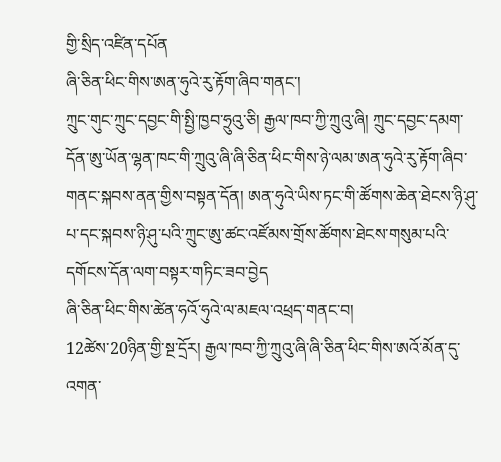གྱི་སྲིད་འཛིན་དཔོན
ཞི་ཅིན་ཕིང་གིས་ཨན་ཧུའེ་རུ་རྟོག་ཞིབ་གནང་།
ཀྲུང་གུང་ཀྲུང་དབྱང་གི་སྤྱི་ཁྱབ་ཧྲུའུ་ཅི། རྒྱལ་ཁབ་ཀྱི་ཀྲུའུ་ཞི། ཀྲུང་དབྱང་དམག་དོན་ཨུ་ཡོན་ལྷན་ཁང་གི་ཀྲུའུ་ཞི་ཞི་ཅིན་ཕིང་གིས་ཉེ་ལམ་ཨན་ཧུའེ་རུ་རྟོག་ཞིབ་གནང་སྐབས་ནན་གྱིས་བསྟན་དོན། ཨན་ཧུའེ་ཡིས་ཏང་གི་ཚོགས་ཆེན་ཐེངས་ཉི་ཤུ་པ་དང་སྐབས་ཉི་ཤུ་པའི་ཀྲུང་ཨུ་ཚང་འཛོམས་གྲོས་ཚོགས་ཐེངས་གསུམ་པའི་དགོངས་དོན་ལག་བསྟར་གཏིང་ཟབ་བྱེད
ཞི་ཅིན་ཕིང་གིས་ཚེན་ཧའོ་ཧུའེ་ལ་མཇལ་འཕྲད་གནང་བ།
12ཚེས་20ཉིན་གྱི་སྔ་དྲོར། རྒྱལ་ཁབ་ཀྱི་ཀྲུའུ་ཞི་ཞི་ཅིན་ཕིང་གིས་ཨའོ་མོན་དུ་འགན་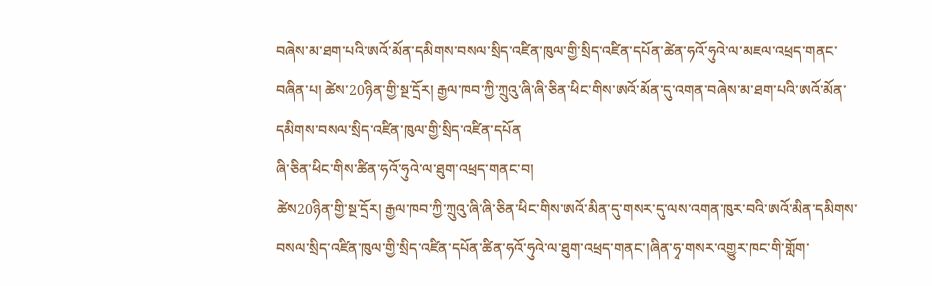བཞེས་མ་ཐག་པའི་ཨའོ་མོན་དམིགས་བསལ་སྲིད་འཛིན་ཁུལ་གྱི་སྲིད་འཛིན་དཔོན་ཚེན་ཧའོ་ཧུའེ་ལ་མཇལ་འཕྲད་གནང་བཞིན་པ། ཚེས་20ཉིན་གྱི་སྔ་དྲོར། རྒྱལ་ཁབ་ཀྱི་ཀྲུའུ་ཞི་ཞི་ཅིན་ཕིང་གིས་ཨའོ་མོན་དུ་འགན་བཞེས་མ་ཐག་པའི་ཨའོ་མོན་དམིགས་བསལ་སྲིད་འཛིན་ཁུལ་གྱི་སྲིད་འཛིན་དཔོན
ཞི་ཅིན་ཕིང་གིས་ཚིན་ཧའོ་ཧུའེ་ལ་ཐུག་འཕྲད་གནང་བ།
ཚེས20ཉིན་གྱི་སྔ་དྲོར། རྒྱལ་ཁབ་ཀྱི་ཀྲུའུ་ཞི་ཞི་ཅིན་ཕིང་གིས་ཨའོ་མིན་དུ་གསར་དུ་ལས་འགན་ཁུར་བའི་ཨའོ་མིན་དམིགས་བསལ་སྲིད་འཛིན་ཁུལ་གྱི་སྲིད་འཛིན་དཔོན་ཚིན་ཧའོ་ཧུའེ་ལ་ཐུག་འཕྲད་གནང་།ཞིན་ཧྭ་གསར་འགྱུར་ཁང་གི་གློག་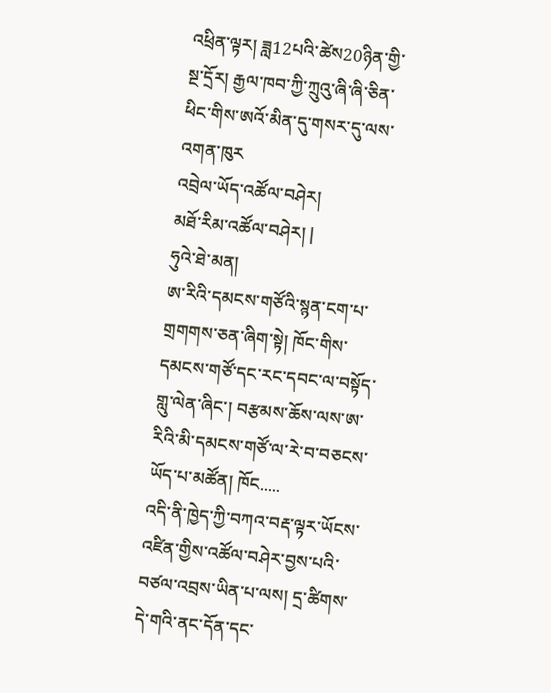འཕྲིན་ལྟར། ཟླ12པའི་ཚེས20ཉིན་གྱི་སྔ་དྲོར། རྒྱལ་ཁབ་ཀྱི་ཀྲུའུ་ཞི་ཞི་ཅིན་ཕིང་གིས་ཨའོ་མིན་དུ་གསར་དུ་ལས་འགན་ཁུར
འབྲེལ་ཡོད་འཚོལ་བཤེར།
མཐོ་རིམ་འཚོལ་བཤེར། |
ཧུའེ་ཐེ་མན།
ཨ་རིའི་དམངས་གཙོའི་སྙན་ངག་པ་གྲགགས་ཅན་ཞིག་སྟེ། ཁོང་གིས་དམངས་གཙོ་དང་རང་དབང་ལ་བསྟོད་གླུ་ལེན་ཞིང་། བརྩམས་ཆོས་ལས་ཨ་རིའི་མི་དམངས་གཙོ་ལ་རེ་བ་བཅངས་ཡོད་པ་མཚོན། ཁོང.....
འདི་ནི་ཁྱེད་ཀྱི་བཀའ་བརྡ་ལྟར་ཡོངས་འཛིན་གྱིས་འཚོལ་བཤེར་བྱས་པའི་བཙལ་འབྲས་ཡིན་པ་ལས། དྲ་ཚིགས་དེ་གའི་ནང་དོན་དང་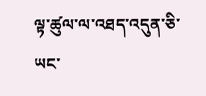ལྟ་ཚུལ་ལ་འཐད་འདུན་ཅི་ཡང་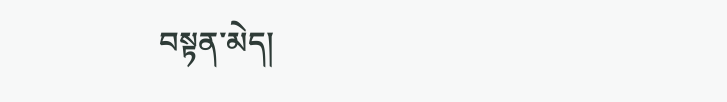བསྟན་མེད།